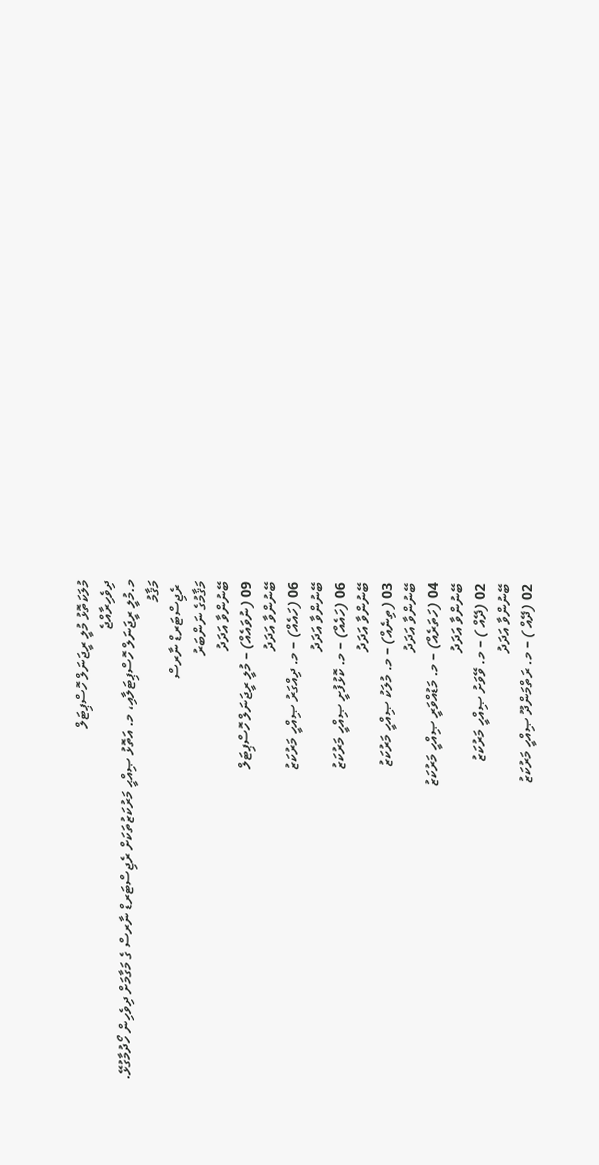މުލަކަތޮޅު މުލީ ރީޖަނަލް ހޮސްޕިޓަލް
ދިވެހިރާއްޖެ
މ.މުލީ ރީޖަނަލް ހޮސްޕިޓަލާއި، މ. އަތޮޅު ޞިއްޙީ މަރުކަޒުތަކަށް ރެޖިސްޓަރޑް ނާރސް ގެ މަގާމަށް ދިވެހިން ހޯދުމާގުޅޭ.
މަޤާމު
 ރެޖިސްޓަރޑް ނާރސް
މަޤާމުގެ ނަންބަރު
ބޭނުންވާ އަދަދު
09 (ނުވައެއް) – މުލީ ރީޖަނަލް ހޮސްޕިޓަލް
ބޭނުންވާ އަދަދު
06 (ހައެއް) – މ. ދިއްގަރު ޞިއްހީ މަރުކަޒު
ބޭނުންވާ އަދަދު
06 (ހައެއް) – މ. ކޮޅުފުށީ ޞިއްހީ މަރުކަޒު
ބޭނުންވާ އަދަދު
03 (ތިނެއް) – މ. މުލަކު ޞިއްހީ މަރުކަޒު
ބޭނުންވާ އަދަދު
04 (ހަތަރެއް) – މ. މަޑުއްވަރީ ޞިއްހީ މަރުކަޒު
ބޭނުންވާ އަދަދު
02 (ދޭއް ) – މ. ވޭވަށު ޞިއްހީ މަރުކަޒު
ބޭނުންވާ އަދަދު
02 (ދޭއް ) – މ. ރަތްމަންދޫ ޞިއްހީ މަރުކަޒު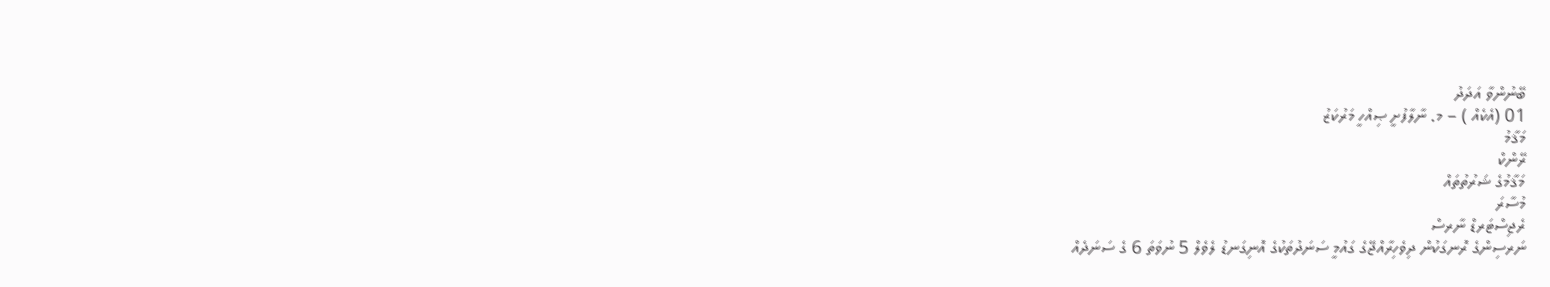ބޭނުންވާ އަދަދު
01 (އެކެއް ) – މ. ނާލާފުށީ ޞިއްހީ މަރުކަޒު
މަޤާމު
ރޭންކް
މަޤާމުގެ ޝަރުތުތައް
މުސާރަ
ރެޖިސްޓަރޑް ނާރސް
ނަރސިންގެ ރޮނގަކުން ދިވެހިރާއްޖޭގެ ގައުމީ ސަނަދުތަކުގެ އޮނިގަނޑު ލެވެލް 5 ނުވަތަ 6 ގެ ސަނަދެއް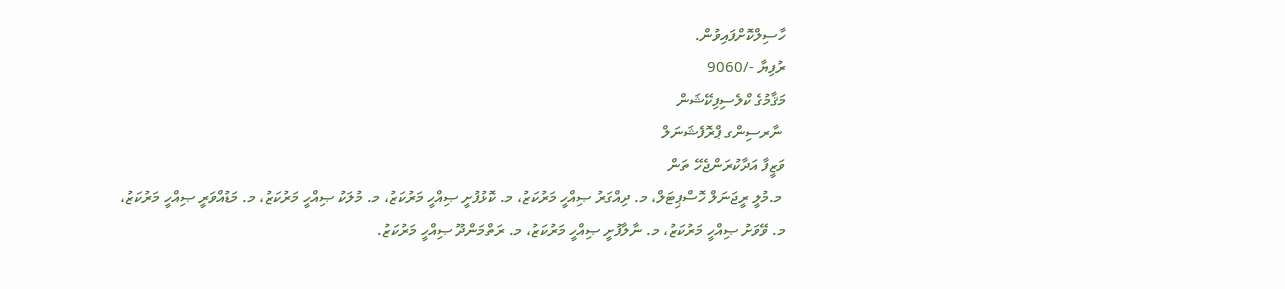ހާސިލްކޮށްފައިވުން.
ރުފިޔާ -/9060
މަޤާމުގެ ކްލެސިފިކޭޝަން
 ނާރސިންގ ޕްރޮފެޝަނަލް
ވަޒީފާ އަދާކުރަންޖެހޭ ތަން
 މ.މުލީ ރީޖަނަލް ހޮސްޕިޓަލް، މ. ދިއްގަރު ޞިއްހީ މަރުކަޒު، މ. ކޮޅުފުށީ ޞިއްހީ މަރުކަޒު، މ. މުލަކު ޞިއްހީ މަރުކަޒު، މ. މަޑުއްވަރީ ޞިއްހީ މަރުކަޒު، މ. ވޭވަށު ޞިއްހީ މަރުކަޒު، މ. ނާލާފުށީ ޞިއްހީ މަރުކަޒު، މ. ރަތްމަންދޫ ޞިއްހީ މަރުކަޒު.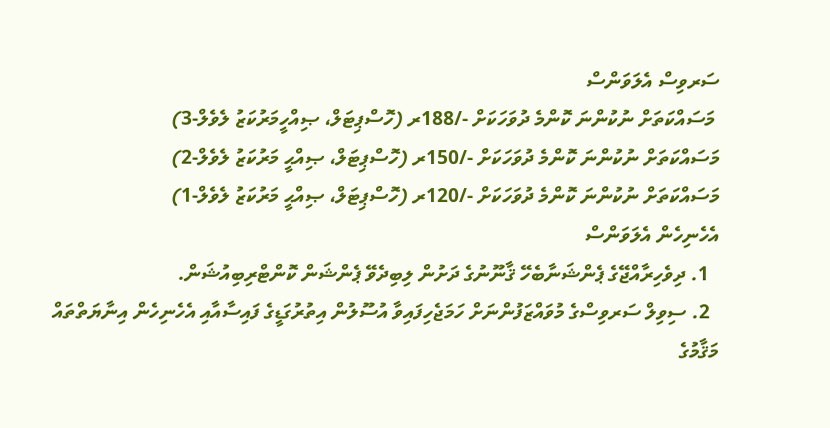ސަރވިސް އެލަވަންސް
 މަސައްކަތަށް ނުކުންނަ ކޮންމެ ދުވަހަކަށް -/188ރ (ހޮސްޕިޓަލް، ޞިއްހީމަރުކަޒު ލެވެލް-3)
މަސައްކަތަށް ނުކުންނަ ކޮންމެ ދުވަހަކަށް -/150ރ (ހޮސްޕިޓަލް، ޞިއްޙީ މަރުކަޒު ލެވެލް-2)
މަސައްކަތަށް ނުކުންނަ ކޮންމެ ދުވަހަކަށް -/120ރ (ހޮސްޕިޓަލް، ޞިއްޙީ މަރުކަޒު ލެވެލް-1)
އެހެނިހެން އެލަވަންސް
  1. ދިވެހިރާއްޖޭގެ ޕެންޝަނާބެހޭ ޤާނޫނުގެ ދަށުން ލިބިދެވޭ ޕެންޝަން ކޮންޓްރިބިއުޝަން.
  2. ސިވިލް ސަރވިސްގެ މުވައްޒަފުންނަށް ހަމަޖެހިފައިވާ އުސޫލުން އިތުރުގަޑީގެ ފައިސާއާއި އެހެނިހެން އިނާޔަތްތައް
މަޤާމުގެ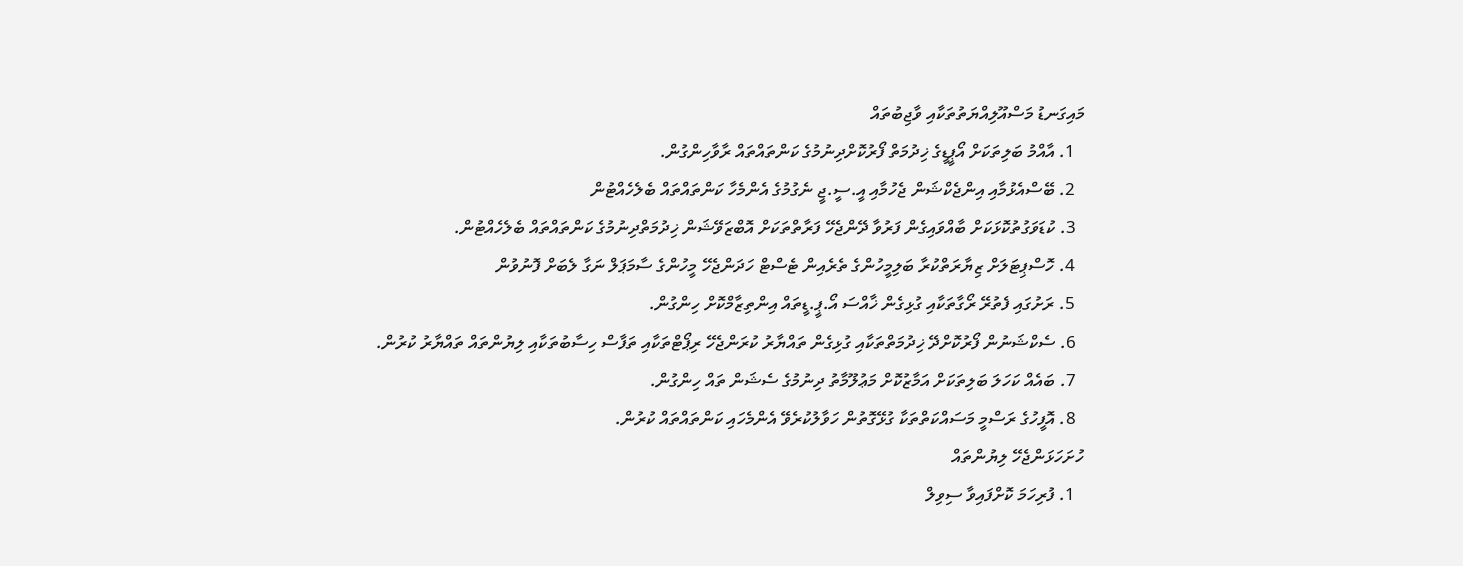މައިގަނޑު މަސްއޫލިއްޔަތުތަކާއި ވާޖިބުތައް
  1. އާއްމު ބަލިތަކަށް އޯޕީޑީގެ ޚިދުމަތް ފޯރުކޮށްދިނުމުގެ ކަންތައްތައް ރާވާހިންގުން.
  2. ބޭސްއެޅުމާއި އިންޖެކްޝަން ޖެހުމާއި އީ.ސީ.ޖީ ނެގުމުގެ އެންމެހާ ކަންތައްތައް ބެލެހެއްޓުން
  3. ކުޑަވަގުތުކޮޅަކަށް ބާއްވައިގެން ފަރުވާ ދޭންޖެހޭ ފަރާތްތަކަށް އޮބްޒަވޭޝަން ޚިދުމަތްދިނުމުގެ ކަންތައްތައް ބެލެހެއްޓުން.
  4. ހޮސްޕިޓަލަށް ޒިޔާރަތްކުރާ ބަލިމީހުންގެ ތެރެއިން ޓެސްޓް ހަދަންޖެހޭ މީހުންގެ ސާމަޕަލް ނަގާ ލެބަށް ފޮނުވުން
  5. ރަށުގައި ފެތުރޭ ރޯގާތަކާއި ގުޅިގެން ޚާއްސަ އޯ.ޕީ.ޑީތައް އިންތިޒާމްކޮށް ހިންގުން.
  6. ސެކްޝަނުން ފޯރުކޮށްދޭ ޚިދުމަތްތަކާއި ގުޅިގެން ތައްޔާރު ކުރަންޖެހޭ ރިޕޯޓްތަކާއި ތަފާސް ހިސާބުތަކާއި ލިޔުންތައް ތައްޔާރު ކުރުން.
  7. ބައެއް ކަހަލަ ބަލިތަކަށް އަމާޒުކޮށް މަޢުލޫމާތު ދިނުމުގެ ސެޝަން ތައް ހިންގުން.
  8. އޮފީހުގެ ރަސްމީ މަސައްކަތްތަކާ ގުޅޭގޮތުން ހަވާލުކުރެވޭ އެންމެހައި ކަންތައްތައް ކުރުން.
ހުށަހަޅަންޖެހޭ ލިޔުންތައް
  1. ފުރިހަމަ ކޮށްފައިވާ ސިވިލް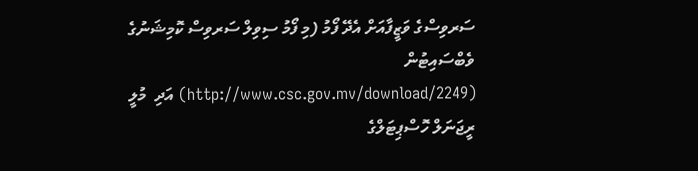ސަރވިސްގެ ވަޒީފާއަށް އެދޭ ފޯމު (މި ފޯމު ސިވިލް ސަރވިސް ކޮމިޝަނުގެ ވެބްސައިޓުން (http://www.csc.gov.mv/download/2249) އަދި  މުލީ ރީޖަނަލް ހޮސްޕިޓަލްގެ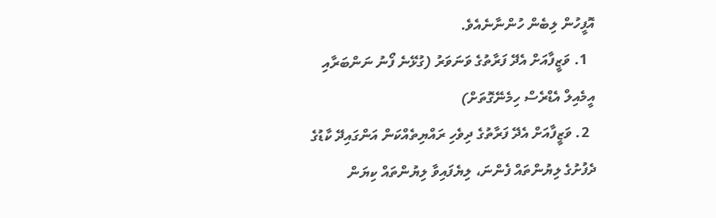އޮފީހުން ލިބެން ހުންނާނެއެވެ.
  1. ވަޒީފާއަށް އެދޭ ފަރާތުގެ ވަނަވަރު (ގުޅޭނެ ފޯނު ނަންބަރާއި އީމެއިލް އެޑްރެސް ހިމެނޭގޮތަށް)
  2. ވަޒީފާއަށް އެދޭ ފަރާތުގެ ދިވެހި ރައްޔިތެއްކަން އަންގައިދޭ ކާޑުގެ ދެފުށުގެ ލިޔުންތައް ފެންނަ، ލިޔެފައިވާ ލިޔުންތައް ކިޔަން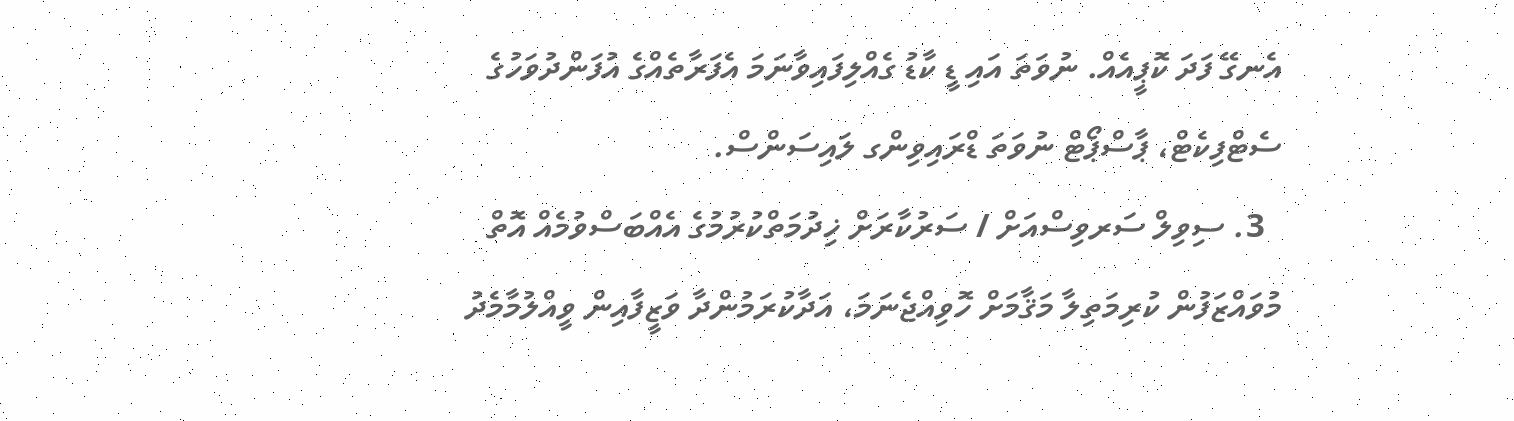އެނގޭ ފަދަ ކޮޕީއެއް. ނުވަތަ އައި ޑީ ކާޑު ގެއްލިފައިވާނަމަ އެފަރާތެއްގެ އުފަންދުވަހުގެ ސެޓްފިކެޓް، ޕާސްޕޯޓް ނުވަތަ ޑްރައިވިންގ ލައިސަންސް.
  3. ސިވިލް ސަރވިސްއަށް / ސަރުކާރަށް ޚިދުމަތްކުރުމުގެ އެއްބަސްވުމެއް އޮތް މުވައްޒަފުން ކުރިމަތިލާ މަޤާމަށް ހޮވިއްޖެނަމަ، އަދާކުރަމުންދާ ވަޒީފާއިން ވީއްލުމާމެދު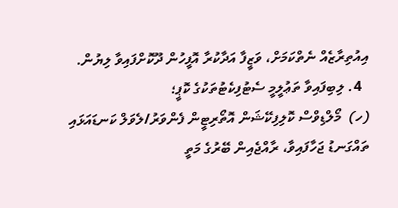އިއުތިރާޒެއް ނެތްކަމަށް، ވަޒީފާ އަދާކުރާ އޮފީހުން ދޫކޮށްފައިވާ ލިޔުން.
  4. ލިބިފައިވާ ތަޢުލީމީ ސެޓުފިކެޓުތަކުގެ ކޮޕީ؛
(ހ)  މޯލްޑިވްސް ކޮލިފިކޭޝަން އޮތޯރިޓީން ފެންވަރު/ލެވަލް ކަނޑައަޅައި ތައްގަނޑު ޖަހާފައިވާ، ރާއްޖެއިން ބޭރުގެ މަތީ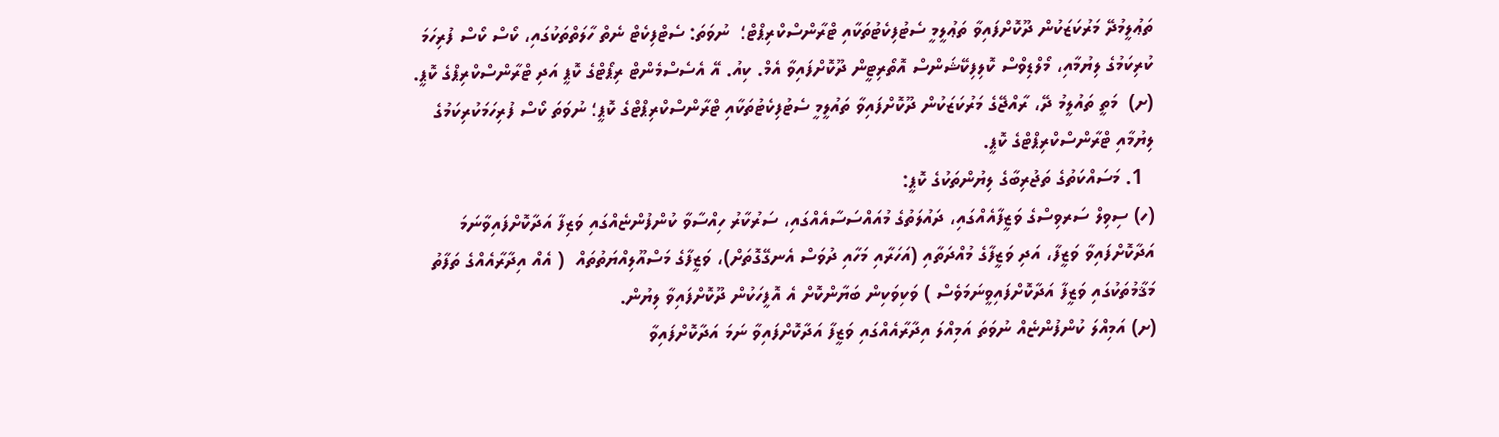ތަޢުލީމުދޭ މަރުކަޒަކުން ދޫކޮށްފައިވާ ތަޢުލީމީ ސެޓުފިކެޓުތަކާއި ޓްރާންސްކްރިޕްޓް؛  ނުވަތަ: ސެޓްފިކެޓް ނެތް ހާލަތްތަކުގައި، ކޯސް ކޯސް ފުރިހަމަ ކުރިކަމުގެ ލިޔުމާއި، މޯލްޑިވްސް ކޮލިފިކޭޝަންސް އޮތޯރިޓީން ދޫކޮށްފައިވާ އެމް. ކިއު. އޭ އެސެސްމެންޓް ރިޕޯޓްގެ ކޮޕީ އަދި ޓްރާންސްކްރިޕްގެ ކޮޕީ.
(ށ)  މަތީ ތައުލީމު ދޭ، ރާއްޖޭގެ މަރުކަޒަކުން ދޫކޮށްފައިވާ ތައުލީމީ ސެޓުފިކެޓުތަކާއި ޓްރާންސްކްރިޕްޓްގެ ކޮޕީ؛ ނުވަތަ ކޯސް ފުރިހަމަކުރިކަމުގެ ލިޔުމާއި ޓްރާންސްކްރިޕްޓްގެ ކޮޕީ.
  1. މަސައްކަތުގެ ތަޖުރިބާގެ ލިޔުންތަކުގެ ކޮޕީ:
(ހ) ސިވިލް ސަރވިސްގެ ވަޒީފާއެއްގައި، ދައުލަތުގެ މުއައްސަސާއެއްގައި، ސަރުކާރު ހިއްސާވާ ކުންފުންޏެއްގައި ވަޒިފާ އަދާކޮށްފައިވާނަމަ އަދާކޮށްފައިވާ ވަޒީފާ، އަދި ވަޒީފާގެ މުއްދަތާއި (އަހަރާއި މަހާއި ދުވަސް އެނގޭގޮތަށް)، ވަޒީފާގެ މަސްއޫލިއްޔަތުތައް  ( އެއް އިދާރާއެއްގެ ތަފާތު މަޤާމުތަކުގައި ވަޒީފާ އަދާކޮށްފައިވީނަމަވެސް ) ވަކިވަކިން ބަޔާންކޮށް އެ އޮފީހަކުން ދޫކޮށްފައިވާ ލިޔުން.
(ށ) އަމިއްލަ ކުންފުންޏެއް ނުވަތަ އަމިއްލަ އިދާރާއެއްގައި ވަޒީފާ އަދާކޮށްފައިވާ ނަމަ އަދާކޮށްފައިވާ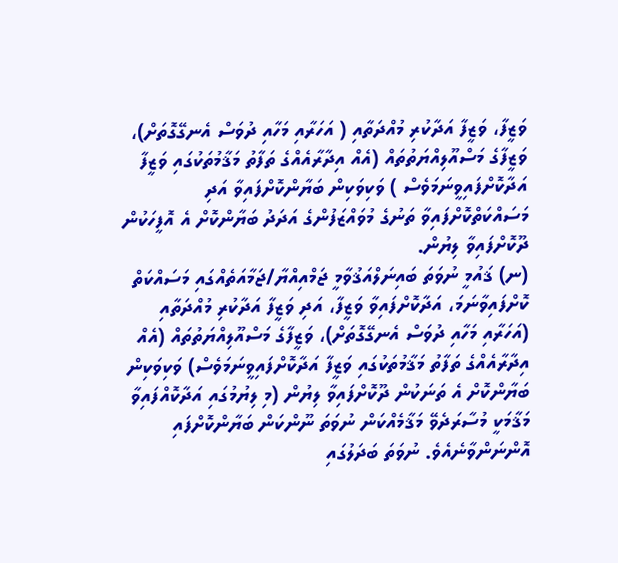ވަޒީފާ، ވަޒީފާ އަދާކުރި މުއްދަތާއި ( އަހަރާއި މަހާއި ދުވަސް އެނގޭގޮތަށް)، ވަޒީފާގެ މަސްއޫލިއްޔަތުތައް (އެއް އިދާރާއެއްގެ ތަފާތު މަޤާމުތަކުގައި ވަޒީފާ އަދާކޮށްފައިވީނަމަވެސް ) ވަކިވަކިން ބަޔާންކޮށްފައިވާ އަދި މަސައްކަތްކޮށްފައިވާ ތަނުގެ މުވައްޒަފުންގެ އަދަދު ބަޔާންކޮށް އެ އޮފީހަކުން ދޫކޮށްފައިވާ ލިޔުން.
(ނ) ޤައުމީ ނުވަތަ ބައިނަލްއަޤުވާމީ ޖަމްއިއްޔާ/ޖަމާއަތެއްގައި މަސައްކަތް ކޮށްފައިވާނަމަ، އަދާކޮށްފައިވާ ވަޒީފާ، އަދި ވަޒީފާ އަދާކުރި މުއްދަތާއި (އަހަރާއި މަހާއި ދުވަސް އެނގޭގޮތަށް)، ވަޒީފާގެ މަސްއޫލިއްޔަތުތައް (އެއް އިދާރާއެއްގެ ތަފާތު މަޤާމުތަކުގައި ވަޒީފާ އަދާކޮށްފައިވީނަމަވެސް) ވަކިވަކިން ބަޔާންކޮށް އެ ތަނަކުން ދޫކޮށްފައިވާ ލިޔުން (މި ލިޔުމުގައި އަދާކޮއްފައިވާ މަޤާމަކީ މުސާރަދެވޭ މަޤާމެއްކަން ނުވަތަ ނޫންކަން ބަޔާންކޮށްފައި އޮންނަންވާނެއެވެ. ނުވަތަ ބަދަލުގައި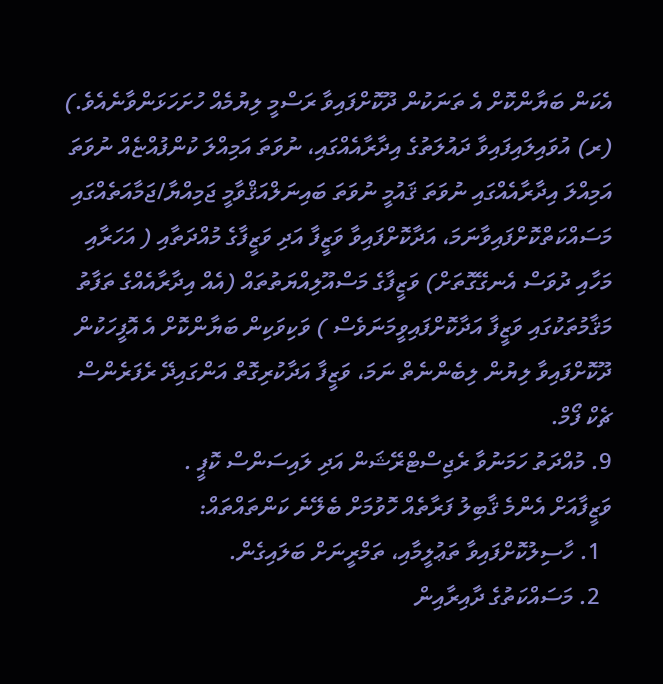އެކަން ބަޔާންކޮށް އެ ތަނަކުން ދޫކޮށްފައިވާ ރަސްމީ ލިޔުމެއް ހުށަހަޅަންވާނެއެވެ.)
(ރ) އުވައިލައިފައިވާ ދައުލަތުގެ އިދާރާއެއްގައި، ނުވަތަ އަމިއްލަ ކުންފުއްޏެއް ނުވަތަ އަމިއްލަ އިދާރާއެއްގައި ނުވަތަ ޤައުމީ ނުވަތަ ބައިނަލްއަޤްވާމީ ޖަމިއްޔާ/ޖަމާއަތެއްގައި މަސައްކަތްކޮށްފައިވާނަމަ، އަދާކޮށްފައިވާ ވަޒީފާ އަދި ވަޒީފާގެ މުއްދަތާއި ( އަހަރާއި މަހާއި ދުވަސް އެނގޭގޮތަށް) ވަޒީފާގެ މަސްއޫލިއްޔަތުތައް (އެއް އިދާރާއެއްގެ ތަފާތު މަޤާމުތަކުގައި ވަޒީފާ އަދާކޮށްފައިވީމަނަވެސް ) ވަކިވަކިން ބަޔާންކޮށް އެ އޮފީހަކުން ދޫކޮށްފައިވާ ލިޔުން ލިބެންނެތް ނަމަ، ވަޒީފާ އަދާކުރިގޮތް އަންގައިދޭ ރެފަރެންސް ޗެކް ފޯމް.
9. މުއްދަތު ހަމަނުވާ ރެޖިސްޓްރޭޝަން އަދި ލައިސަންސް ކޮޕީ .
ވަޒީފާއަށް އެންމެ ޤާބިލު ފަރާތެއް ހޮވުމަށް ބެލޭނެ ކަންތައްތައް:
  1. ހާސިލުކޮށްފައިވާ ތަޢުލީމާއި، ތަމްރީނަށް ބަލައިގެން.
  2. މަސައްކަތުގެ ދާއިރާއިން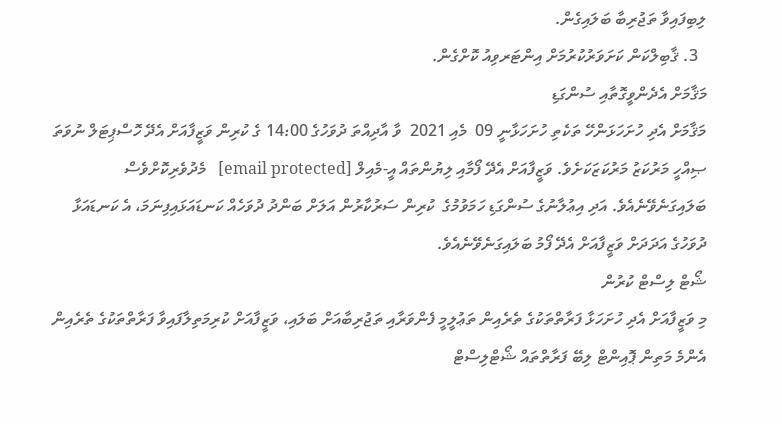ލިބިފައިވާ ތަޖުރިބާ ބަލައިގެން.
  3. ޤާބިލްކަން ކަށަވަރުކުރުމަށް އިންޓަރވިއު ކޮށްގެން.
މަޤާމަށް އެދެންވީގޮތާއި ސުންގަޑި
މަޤާމަށް އެދި ހުށަހަޅަންހޭ ތަކެތި ހުށަހަޅާނީ 09  މެއި 2021  ވާ އާދިއްތަ ދުވަހުގެ 14:00 ގެ ކުރިން ވަޒީފާއަށް އެދޭ ހޮސްޕިޓަލް ނުވަތަ ޞިއްހީ މަރުކަޒު މަރުކަޒަކަށެވެ. ވަޒީފާއަށް އެދޭ ފޯމާއި ލިޔުންތައް އީ-މެއިލް [email protected]   މެދުވެރިކޮށްވެސް ބަލައިގަނެވޭނެއެވެ. އަދި އިޢުލާނުގެ ސުންގަޑި ހަމަވުމުގެ  ކުރިން ސަރުކާރުން އަލަށް ބަންދު ދުވަހެއް ކަނޑައަޅައިފިނަމަ، އެ ކަނޑައަޅާ ދުވަހުގެ އަދަދަށް ވަޒީފާއަށް އެދޭ ފޯމު ބަލައިގަނެވޭނެއެވެ.
ޝޯޓް ލިސްޓް ކުރުން
މި ވަޒީފާއަށް އެދި ހުށަހަޅާ ފަރާތްތަކުގެ ތެރެއިން ތަޢުލީމީ ފެންވަރާއި ތަޖުރިބާއަށް ބަލައި، ވަޒީފާއަށް ކުރިމަތިލާފައިވާ ފަރާތްތަކުގެ ތެރެއިން އެންމެ މަތިން ޕޮއިންޓް ލިބޭ ފަރާތްތައް ޝޯޓްލިސްޓް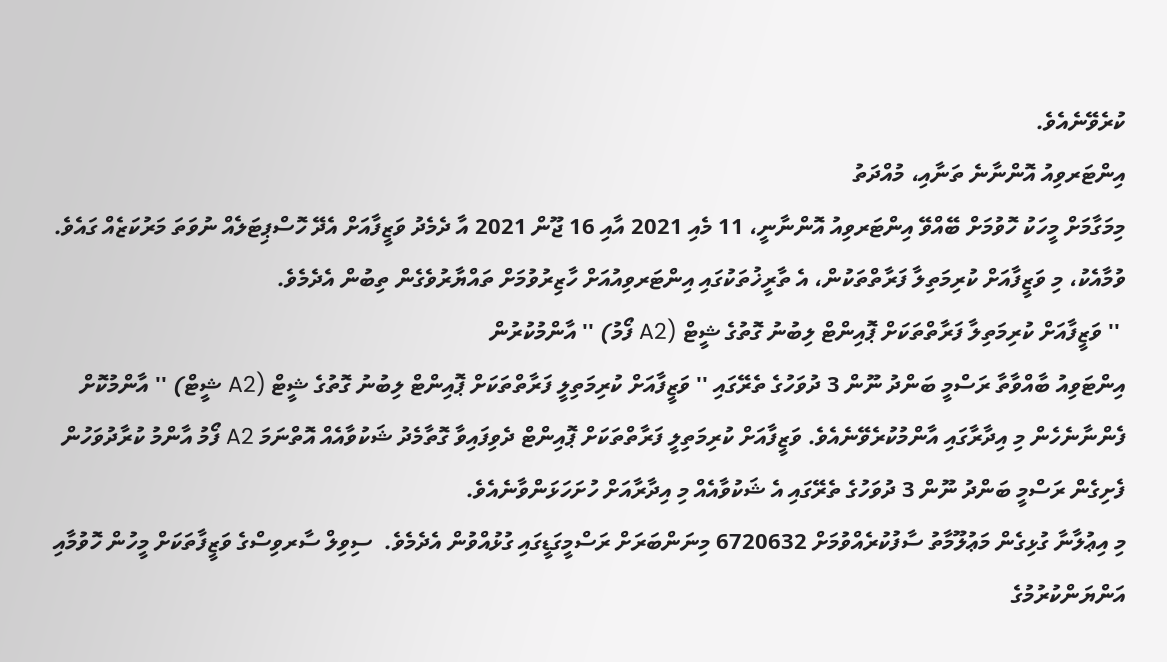ކުރެވޭނެއެވެ.
އިންޓަރވިއު އޮންނާނެ ތަނާއި، މުއްދަތު
މިމަގާމަށް މީހަކު ހޮވުމަށް ބޭއްވޭ އިންޓަރވިއު އޮންނާނީ، 11 މެއި 2021 އާއި 16 ޖޫން 2021 އާ ދެމެދު ވަޒީފާއަށް އެދޭ ހޮސްޕިޓަލެއް ނުވަތަ މަރުކަޒެއް ގައެވެ. ވުމާއެކު، މި ވަޒީފާއަށް ކުރިމަތިލާ ފަރާތްތަކުން، އެ ތާރީޚުތަކުގައި އިންޓަރވިއުއަށް ހާޒިރުވުމަށް ތައްޔާރުވެގެން ތިބުން އެދެމެވެ.
 '' ވަޒީފާއަށް ކުރިމަތިލާ ފަރާތްތަކަށް ޕޮއިންޓް ލިބުނު ގޮތުގެ ޝީޓް (A2 ފޯމު) '' އާންމުކުރުން
އިންޓަވިއު ބާއްވާތާ ރަސްމީ ބަންދު ނޫން 3 ދުވަހުގެ ތެރޭގައި '' ވަޒީފާއަށް ކުރިމަތިލީ ފަރާތްތަކަށް ޕޮއިންޓް ލިބުނު ގޮތުގެ ޝީޓް (A2 ޝީޓް) '' އާންމުކޮށް ފެންނާނެހެން މި އިދާރާގައި އާންމުކުރެވޭނެއެވެ. ވަޒީފާއަށް ކުރިމަތިލީ ފަރާތްތަކަށް ޕޮއިންޓް ދެވިފައިވާ ގޮތާމެދު ޝަކުވާއެއް އޮތްނަމަ A2 ފޯމު އާންމު ކުރާދުވަހުން ފެށިގެން ރަސްމީ ބަންދު ނޫން 3 ދުވަހުގެ ތެރޭގައި އެ ޝަކުވާއެއް މި އިދާރާއަށް ހުށަހަޅަންވާނެއެވެ.
މި އިޢުލާނާ ގުޅިގެން މަޢުލޫމާތު ސާފުކުރެއްވުމަށް 6720632 މިނަންބަރަށް ރަސްމީގަޑީގައި ގުޅުއްވުން އެދެމެވެ.  ސިވިލް ސާރވިސްގެ ވަޒީފާތަކަށް މީހުން ހޮވުމާއި އަންޔަންކުރުމުގެ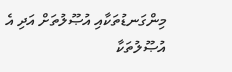މިންގަނޑުތަކާއި އުޞޫލުތަށް އަދި އެ އުޞޫލުތަކާ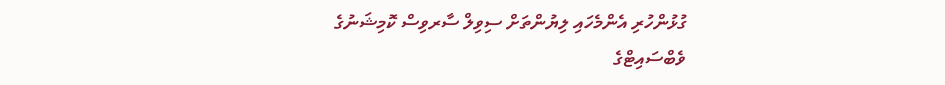ގުޅުންހުރި އެންމެހައި ލިޔުންތަށް ސިވިލް ސާރވިސް ކޮމިޝަނުގެ ވެބްސައިޓްގެ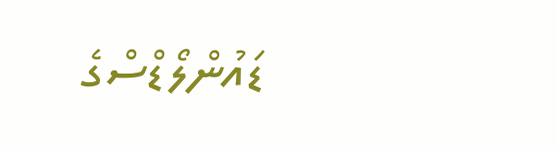ޑައުންލޯޑްސްގެ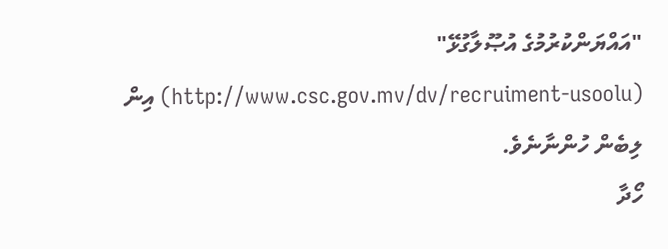"އައްޔަންކުރުމުގެ އުޞޫލާގުޅޭ" (http://www.csc.gov.mv/dv/recruiment-usoolu) އިން ލިބެން ހުންނާނެވެ.
ހޯދާ